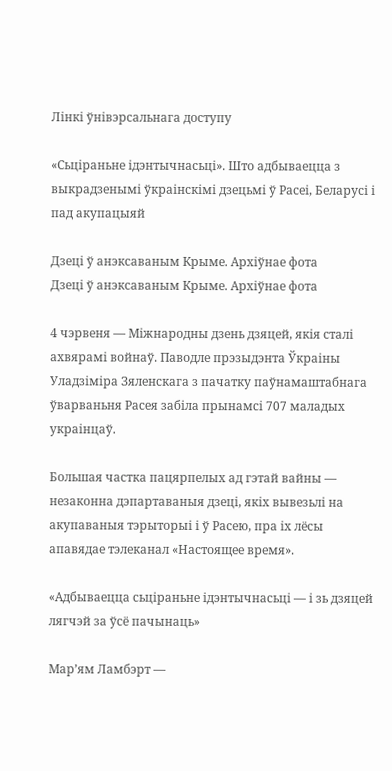Лінкі ўнівэрсальнага доступу

«Сьціраньне ідэнтычнасьці». Што адбываецца з выкрадзенымі ўкраінскімі дзецьмі ў Расеі, Беларусі і пад акупацыяй

Дзеці ў анэксаваным Крыме. Архіўнае фота
Дзеці ў анэксаваным Крыме. Архіўнае фота

4 чэрвеня — Міжнародны дзень дзяцей, якія сталі ахвярамі войнаў. Паводле прэзыдэнта Ўкраіны Уладзіміра Зяленскага з пачатку паўнамаштабнага ўварваньня Расея забіла прынамсі 707 маладых украінцаў.

Большая частка пацярпелых ад гэтай вайны — незаконна дэпартаваныя дзеці, якіх вывезьлі на акупаваныя тэрыторыі і ў Расею, пра іх лёсы апавядае тэлеканал «Настоящее время».

«Адбываецца сьціраньне ідэнтычнасьці — і зь дзяцей лягчэй за ўсё пачынаць»

Мар’ям Ламбэрт —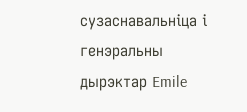сузаснавальніца і генэральны дырэктар Emile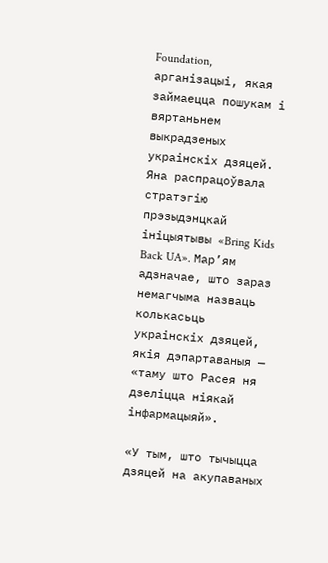Foundation, арганізацыі, якая займаецца пошукам і вяртаньнем выкрадзеных украінскіх дзяцей. Яна распрацоўвала стратэгію прэзыдэнцкай ініцыятывы «Bring Kids Back UA». Мар’ям адзначае, што зараз немагчыма назваць колькасьць украінскіх дзяцей, якія дэпартаваныя — «таму што Расея ня дзеліцца ніякай інфармацыяй».

«У тым, што тычыцца дзяцей на акупаваных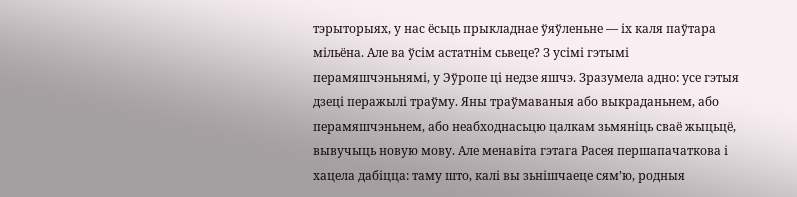тэрыторыях, у нас ёсьць прыкладнае ўяўленьне — іх каля паўтара мільёна. Але ва ўсім астатнім сьвеце? З усімі гэтымі перамяшчэньнямі, у Эўропе ці недзе яшчэ. Зразумела адно: усе гэтыя дзеці перажылі траўму. Яны траўмаваныя або выкраданьнем, або перамяшчэньнем, або неабходнасьцю цалкам зьмяніць сваё жыцьцё, вывучыць новую мову. Але менавіта гэтага Расея першапачаткова і хацела дабіцца: таму што, калі вы зьнішчаеце сям’ю, родныя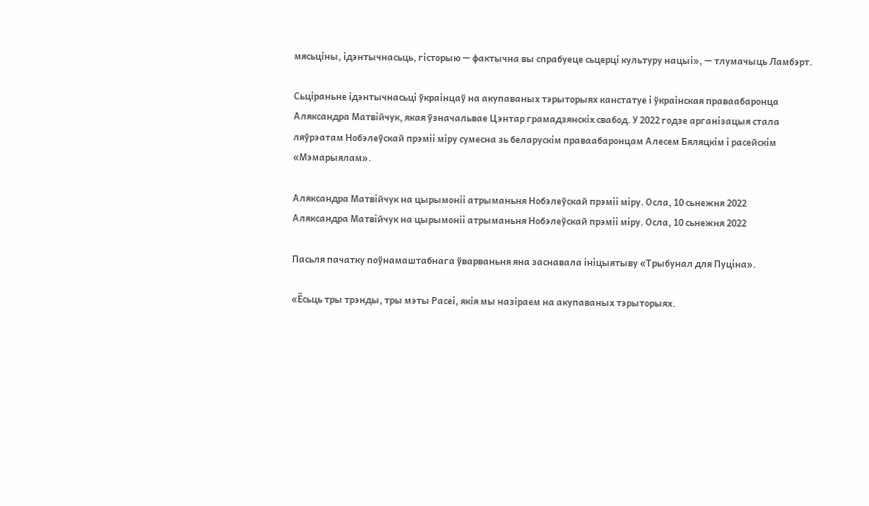мясьціны, ідэнтычнасьць, гісторыю — фактычна вы спрабуеце сьцерці культуру нацыі», — тлумачыць Ламбэрт.

Сьціраньне ідэнтычнасьці ўкраінцаў на акупаваных тэрыторыях канстатуе і ўкраінская праваабаронца Аляксандра Матвійчук, якая ўзначальвае Цэнтар грамадзянскіх свабод. У 2022 годзе арганізацыя стала ляўрэатам Нобэлеўскай прэміі міру сумесна зь беларускім праваабаронцам Алесем Бяляцкім і расейскім «Мэмарыялам».

Аляксандра Матвійчук на цырымоніі атрыманьня Нобэлеўскай прэміі міру. Осла, 10 сьнежня 2022
Аляксандра Матвійчук на цырымоніі атрыманьня Нобэлеўскай прэміі міру. Осла, 10 сьнежня 2022

Пасьля пачатку поўнамаштабнага ўварваньня яна заснавала ініцыятыву «Трыбунал для Пуціна».

«Ёсьць тры трэнды, тры мэты Расеі, якія мы назіраем на акупаваных тэрыторыях.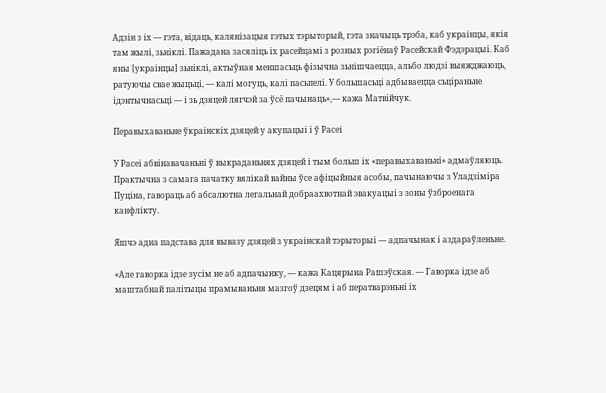Адзін з іх — гэта, відаць, калянізацыя гэтых тэрыторый, гэта значыць трэба, каб украінцы, якія там жылі, зьніклі. Пажадана засяліць іх расейцамі з розных рэгіёнаў Расейскай Фэдэрацыі. Каб яны [украінцы] зьніклі, актыўная меншасьць фізычна зьнішчаецца, альбо людзі выяжджаюць, ратуючы свае жыцьці, — калі могуць, калі пасьпелі. У большасьці адбываецца сьціраньне ідэнтычнасьці — і зь дзяцей лягчэй за ўсё пачынаць»,— кажа Матвійчук.

Перавыхаваньне ўкраінскіх дзяцей у акупацыі і ў Расеі

У Расеі абвінавачаньні ў выкраданьнях дзяцей і тым больш іх «перавыхаваньні» адмаўляюць. Практычна з самага пачатку вялікай вайны ўсе афіцыйныя асобы, пачынаючы з Уладзіміра Пуціна, гавораць аб абсалютна легальнай добраахвотнай эвакуацыі з зоны ўзброенага канфлікту.

Яшчэ адна падстава для вывазу дзяцей з украінскай тэрыторыі — адпачынак і аздараўленьне.

«Але гаворка ідзе зусім не аб адпачынку, — кажа Кацярына Рашэўская. — Гаворка ідзе аб маштабнай палітыцы прамываньня мазгоў дзецям і аб ператварэньні іх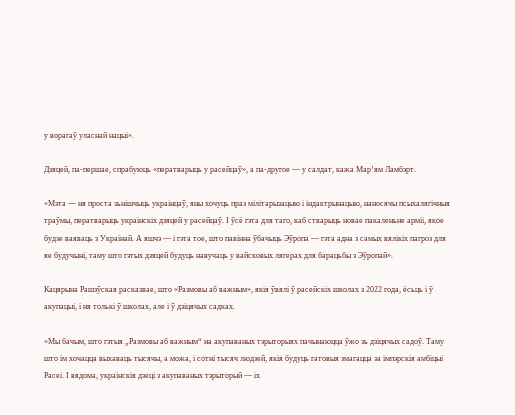у ворагаў уласнай нацыі».

Дзяцей, па-першае, спрабуюць «ператварыць у расейцаў», а па-другое — у салдат, кажа Мар’ям Ламбэрт.

«Мэта — ня проста зьнішчыць украінцаў, яны хочуць праз мілітарызацыю і індактрынацыю, наносячы псыхалягічныя траўмы, ператварыць украінскіх дзяцей у расейцаў. І ўсё гэта для таго, каб стварыць новае пакаленьне арміі, якое будзе ваяваць з Украінай. А яшчэ — і гэта тое, што павінна ўбачыць Эўропа — гэта адна з самых вялікіх пагроз для яе будучыні, таму што гэтых дзяцей будуць навучаць у вайсковых лягерах для барацьбы з Эўропай».

Кацярына Рашэўская расказвае, што «Размовы аб важным», якія ўвялі ў расейскіх школах з 2022 года, ёсьць і ў акупацыі, і ня толькі ў школах, але і ў дзіцячых садках.

«Мы бачым, што гэтыя „Размовы аб важным“ на акупаваных тэрыторыях пачынаюцца ўжо зь дзіцячых садоў. Таму што ім хочацца выхаваць тысячы, а можа, і сотні тысяч людзей, якія будуць гатовыя змагацца за імпэрскія амбіцыі Расеі. І вядома, украінскія дзеці з акупаваных тэрыторый — іх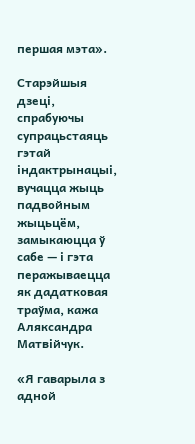першая мэта».

Старэйшыя дзеці, спрабуючы супрацьстаяць гэтай індактрынацыі, вучацца жыць падвойным жыцьцём, замыкаюцца ў сабе — і гэта перажываецца як дадатковая траўма, кажа Аляксандра Матвійчук.

«Я гаварыла з адной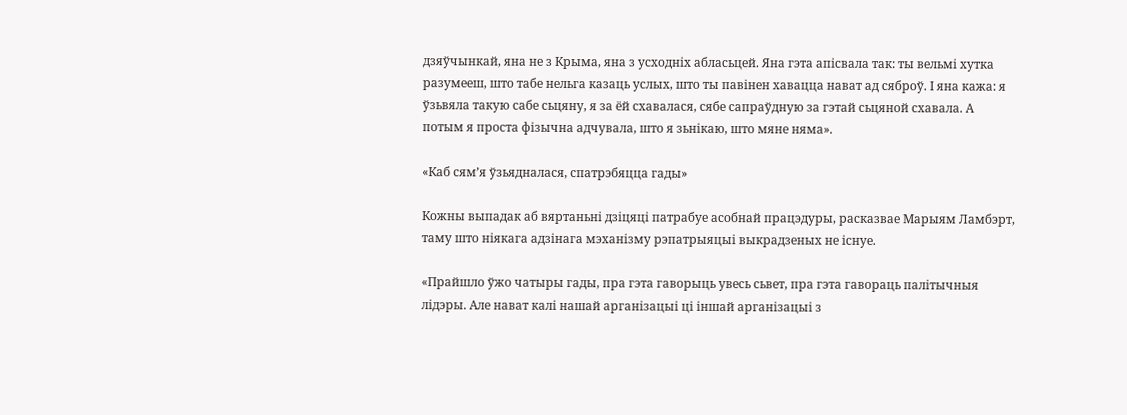дзяўчынкай, яна не з Крыма, яна з усходніх абласьцей. Яна гэта апісвала так: ты вельмі хутка разумееш, што табе нельга казаць услых, што ты павінен хавацца нават ад сяброў. І яна кажа: я ўзьвяла такую сабе сьцяну, я за ёй схавалася, сябе сапраўдную за гэтай сьцяной схавала. А потым я проста фізычна адчувала, што я зьнікаю, што мяне няма».

«Каб сям’я ўзьядналася, спатрэбяцца гады»

Кожны выпадак аб вяртаньні дзіцяці патрабуе асобнай працэдуры, расказвае Марыям Ламбэрт, таму што ніякага адзінага мэханізму рэпатрыяцыі выкрадзеных не існуе.

«Прайшло ўжо чатыры гады, пра гэта гаворыць увесь сьвет, пра гэта гавораць палітычныя лідэры. Але нават калі нашай арганізацыі ці іншай арганізацыі з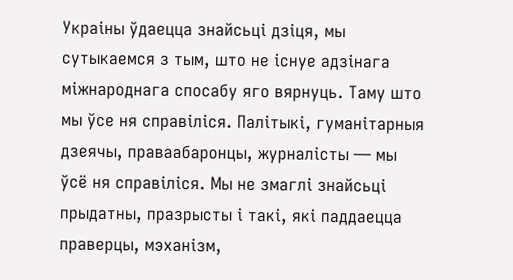Украіны ўдаецца знайсьці дзіця, мы сутыкаемся з тым, што не існуе адзінага міжнароднага спосабу яго вярнуць. Таму што мы ўсе ня справіліся. Палітыкі, гуманітарныя дзеячы, праваабаронцы, журналісты — мы ўсё ня справіліся. Мы не змаглі знайсьці прыдатны, празрысты і такі, які паддаецца праверцы, мэханізм,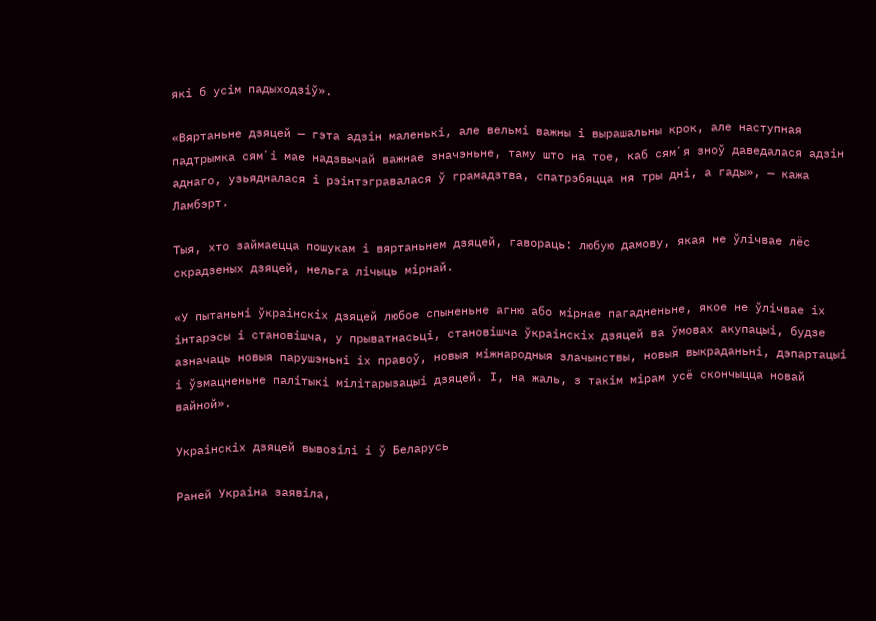які б усім падыходзіў».

«Вяртаньне дзяцей — гэта адзін маленькі, але вельмі важны і вырашальны крок, але наступная падтрымка сямʼі мае надзвычай важнае значэньне, таму што на тое, каб сямʼя зноў даведалася адзін аднаго, узьядналася і рэінтэгравалася ў грамадзтва, спатрэбяцца ня тры дні, а гады», — кажа Ламбэрт.

Тыя, хто займаецца пошукам і вяртаньнем дзяцей, гавораць: любую дамову, якая не ўлічвае лёс скрадзеных дзяцей, нельга лічыць мірнай.

«У пытаньні ўкраінскіх дзяцей любое спыненьне агню або мірнае пагадненьне, якое не ўлічвае іх інтарэсы і становішча, у прыватнасьці, становішча ўкраінскіх дзяцей ва ўмовах акупацыі, будзе азначаць новыя парушэньні іх правоў, новыя міжнародныя злачынствы, новыя выкраданьні, дэпартацыі і ўзмацненьне палітыкі мілітарызацыі дзяцей. І, на жаль, з такім мірам усё скончыцца новай вайной».

Украінскіх дзяцей вывозілі і ў Беларусь

Раней Украіна заявіла,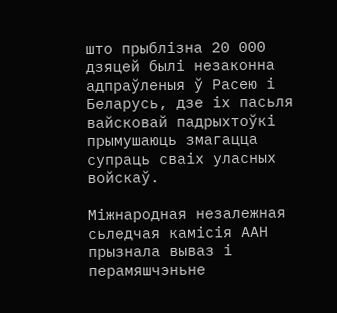што прыблізна 20 000 дзяцей былі незаконна адпраўленыя ў Расею і Беларусь, дзе іх пасьля вайсковай падрыхтоўкі прымушаюць змагацца супраць сваіх уласных войскаў.

Міжнародная незалежная сьледчая камісія ААН прызнала вываз і перамяшчэньне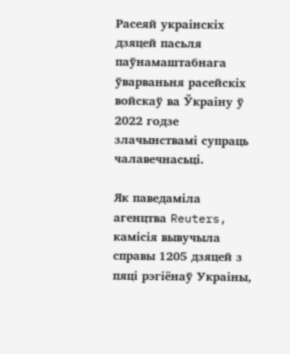Расеяй украінскіх дзяцей пасьля паўнамаштабнага ўварваньня расейскіх войскаў ва Ўкраіну ў 2022 годзе злачынствамі супраць чалавечнасьці.

Як паведаміла агенцтва Reuters, камісія вывучыла справы 1205 дзяцей з пяці рэгіёнаў Украіны,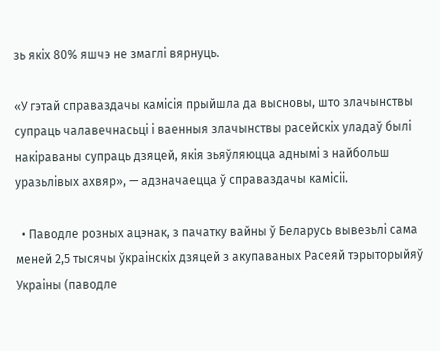зь якіх 80% яшчэ не змаглі вярнуць.

«У гэтай справаздачы камісія прыйшла да высновы, што злачынствы супраць чалавечнасьці і ваенныя злачынствы расейскіх уладаў былі накіраваны супраць дзяцей, якія зьяўляюцца аднымі з найбольш уразьлівых ахвяр», — адзначаецца ў справаздачы камісіі.

  • Паводле розных ацэнак, з пачатку вайны ў Беларусь вывезьлі сама меней 2,5 тысячы ўкраінскіх дзяцей з акупаваных Расеяй тэрыторыйяў Украіны (паводле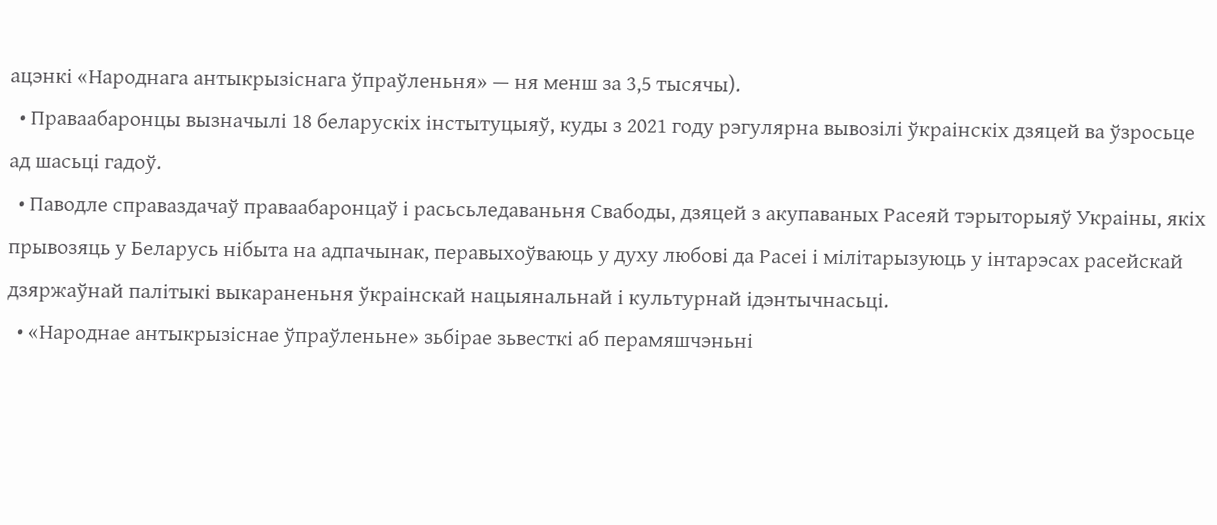ацэнкі «Народнага антыкрызіснага ўпраўленьня» — ня менш за 3,5 тысячы).
  • Праваабаронцы вызначылі 18 беларускіх інстытуцыяў, куды з 2021 году рэгулярна вывозілі ўкраінскіх дзяцей ва ўзросьце ад шасьці гадоў.
  • Паводле справаздачаў праваабаронцаў і расьсьледаваньня Свабоды, дзяцей з акупаваных Расеяй тэрыторыяў Украіны, якіх прывозяць у Беларусь нібыта на адпачынак, перавыхоўваюць у духу любові да Расеі і мілітарызуюць у інтарэсах расейскай дзяржаўнай палітыкі выкараненьня ўкраінскай нацыянальнай і культурнай ідэнтычнасьці.
  • «Народнае антыкрызіснае ўпраўленьне» зьбірае зьвесткі аб перамяшчэньні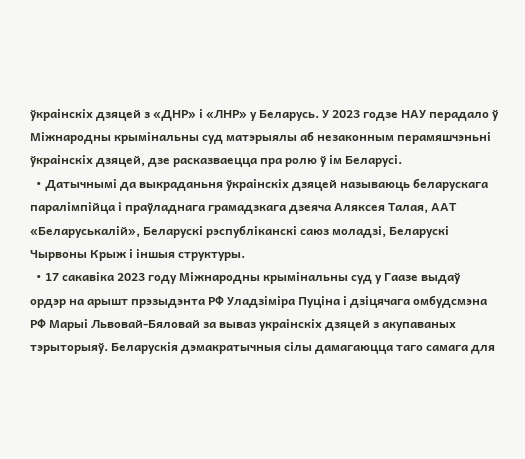ўкраінскіх дзяцей з «ДНР» і «ЛНР» у Беларусь. У 2023 годзе НАУ перадало ў Міжнародны крымінальны суд матэрыялы аб незаконным перамяшчэньні ўкраінскіх дзяцей, дзе расказваецца пра ролю ў ім Беларусі.
  • Датычнымі да выкраданьня ўкраінскіх дзяцей называюць беларускага паралімпійца і праўладнага грамадзкага дзеяча Аляксея Талая, ААТ «Беларуськалій», Беларускі рэспубліканскі саюз моладзі, Беларускі Чырвоны Крыж і іншыя структуры.
  • 17 сакавіка 2023 году Міжнародны крымінальны суд у Гаазе выдаў ордэр на арышт прэзыдэнта РФ Уладзіміра Пуціна і дзіцячага омбудсмэна РФ Марыі Львовай-Бяловай за вываз украінскіх дзяцей з акупаваных тэрыторыяў. Беларускія дэмакратычныя сілы дамагаюцца таго самага для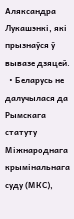Аляксандра Лукашэнкі, які прызнаўся ў вывазе дзяцей.
  • Беларусь не далучылася да Рымскага статуту Міжнароднага крымінальнага суду (МКС),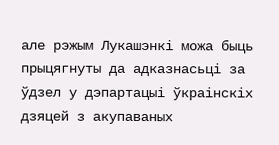але рэжым Лукашэнкі можа быць прыцягнуты да адказнасьці за ўдзел у дэпартацыі ўкраінскіх дзяцей з акупаваных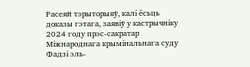Расеяй тэрыторыяў, калі ёсьць доказы гэтага, заявіў у кастрычніку 2024 году прэс-сакратар Міжнароднага крымінальнага суду Фадзі эль-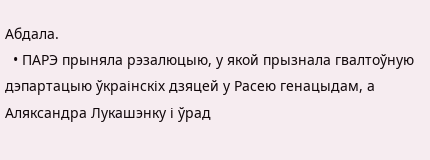Абдала.
  • ПАРЭ прыняла рэзалюцыю, у якой прызнала гвалтоўную дэпартацыю ўкраінскіх дзяцей у Расею генацыдам, а Аляксандра Лукашэнку і ўрад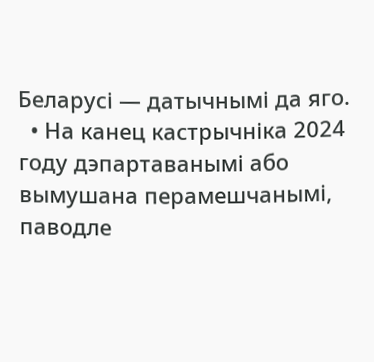Беларусі — датычнымі да яго.
  • На канец кастрычніка 2024 году дэпартаванымі або вымушана перамешчанымі, паводле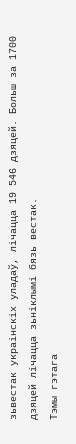зьвестак украінскіх уладаў, лічацца 19 546 дзяцей. Больш за 1700 дзяцей лічацца зьніклымі бязь вестак.
Тэмы гэтага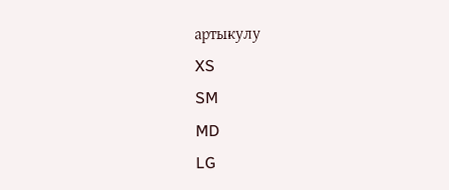артыкулу
XS
SM
MD
LG